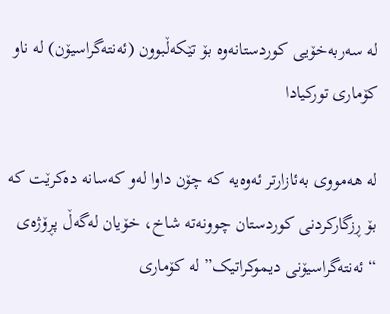لە سەربەخۆیی کوردستانەوە بۆ تێکەڵبوون (ئەنتەگراسیۆن) لە ناو کۆماری تورکیادا

لە هەمووی بەئازارتر ئەوەیە کە چۆن داوا لەو کەسانە دەکرێت کە بۆ ڕزگارکردنی کوردستان چوونەتە شاخ، خۆیان لەگەڵ پڕۆژەی “ئەنتەگراسیۆنی دیموکراتیک” لە کۆماری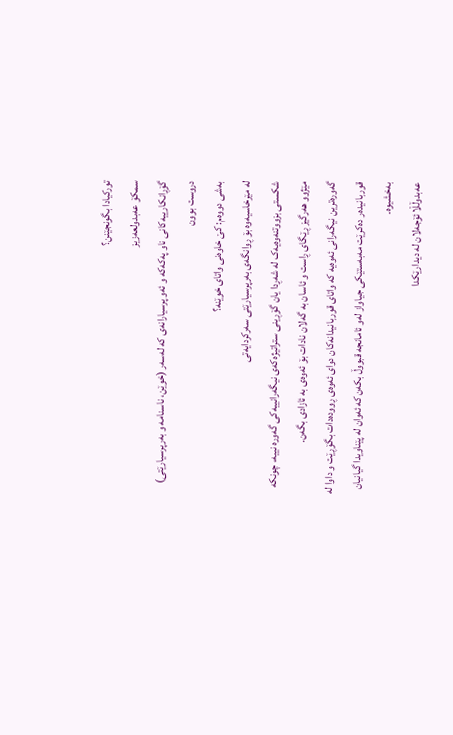تورکیادا بگونجێنن؟
سمکۆ عەبدولعەزیز
گۆڕانکارییەکانی ناو پەکەکە و ئەو پرسیارانەی کە لەسەر (خوێن، ناسنامە و بەرپرسیارێتی) دروست بوون
بەشی دووەم: کێ خاوەنی واتای خوێنە؟
لە مێرخاسیەوە بۆ ڕوانگەی بەرپرسیارێتی سەرکردایەتی
شکستی بزووتنەوەیەک لە شەڕدا یان گۆڕینی ستراتیژەکەی نیگەرانییەکی گەورە نییە، چونکە مێژوو هەرگیز ڕێگای ڕاست و ئاسان بە گەلان نادات بۆ ئەوەی بە ئازادی بگەن.
گەورەترین نیگەرانی ئەوەیە کە واتای قوربانیدانەکان دوای ئەوەی ڕوودەدات بگۆڕێت و داوا لە قوربانیدەر دەکرێت مەبەستێکی جیاواز لەو ئامانجە قبووڵ بکەن کە ئەوان لە پێناویدا گیانیان بەخشیوە.
عەبدوڵڵا ئۆجەلان لە دیدارێکدا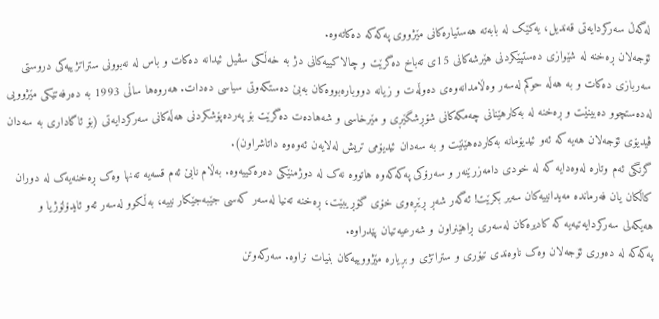لەگەڵ سەرکردایەتی قەندیل، یەکێک لە بابەتە هەستیارەکانی مێژووی پەکەکە دەکاتەوە.
ئۆجەلان ڕەخنە لە شێوازی دەستپێکردنی هێرشەکانی 15ی تەباخ دەگرێت و چالاکییەکانی دژ بە خەڵکی سڤیل ئیدانە دەکات و باس لە نەبوونی ستراتژییەکی دروستی سەربازی دەکات و بە هەڵە حوکم لەسەر وەڵامدانەوەی دەوڵەت و زیانە دووبارەبووەکان بەبێ دەستکەوتی سیاسی دەدات. هەروەها ساڵی 1993 بە دەرفەتێکی مێژوویی لەدەستچوو دەبینێت و ڕەخنە لە بەکارهێنانی چەمکەکانی شۆڕشگێڕی و مێرخاسی و شەهادەت دەگرێت بۆ پەردەپۆشکردنی هەڵەکانی سەرکردایەتی (بۆ ئاگاداری بە سەدان ڤیدیۆی ئۆجەلان هەیە کە ئەو ئیدیۆمانە بەکاردەهێنێت و بە سەدان ئیدیۆمی تریش لەلایەن ئەوەوە داتاشراون).
گرنگی ئەم وتارە لەوەدایە کە لە خودی دامەزرێنەر و سەرۆکی پەکەکەوە هاتووە نەک لە دوژمنێکی دەرەکییەوە. بەڵام نابێ ئەم قسەیە تەنها وەک ڕەخنەیەک لە دوران کاڵکان یان فەرماندە مەیدانییەکان سەیر بکرێت! ئەگەر شەڕ ڕێڕەوی خۆی گۆڕیبێت، ڕەخنە تەنیا لەسەر کەسی جێبەجێکار نییە، بەڵکوو لەسەر ئەو ئایدۆلۆژیا و هەیکەلی سەرکردایەتیەیە کە کادیرەکان لەسەری ڕاهێنراون و شەرعیەتیان پێدراوە.
پەکەکە لە دەوری ئۆجەلان وەک ناوەندی تیۆری و ستراتژی و بڕیارە مێژووییەکان بنیات نراوە. سەرکەوتن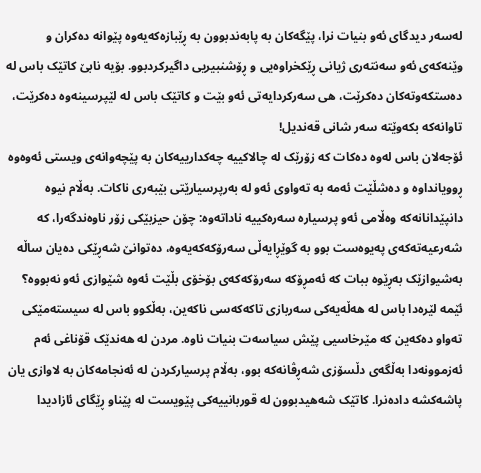لەسەر دیدگای ئەو بنیات نرا، پێگەکان بە پابەندبوون بە ڕێبازەکەیەوە پێوانە دەکران و وێنەکەی ئەو سەنتەری ژیانی ڕێکخراوەیی و ڕۆشنبیریی داگیرکردبوو. بۆیە نابێ کاتێک باس لە دەستکەوتەکان دەکرێت، هی سەرکردایەتی ئەو بێت و کاتێک باس لە لێپرسینەوە دەکرێت، تاوانەکە بکەوێتە سەر شانی قەندیل!
ئۆجەلان باس لەوە دەکات کە زۆرێک لە چالاکییە چەکدارییەکان بە پێچەوانەی ویستی ئەوەوە ڕوویانداوە و دەشڵێت ئەمە بە تەواوی ئەو لە بەرپرسیارێتی بێبەری ناکات. بەڵام نیوە دانپێدانانەکە وەڵامی ئەو پرسیارە سەرەکییە ناداتەوە: چۆن حیزبێکی زۆر ناوەندگەرا، کە شەرعیەتەکەی پەیوەست بوو بە گوێڕایەڵی سەرۆکەکەیەوە، دەتوانێ شەڕێکی دەیان ساڵە بەشیوازێک بەڕێوە ببات کە ئەمڕۆکە سەرۆکەکەی بۆخۆی بڵێت ئەوە شێوازی ئەو نەبووە؟
ئێمە لێرەدا باس لە هەڵەیەکی سەربازی تاکەکەسی ناکەین، بەڵکوو باس لە سیستەمێکی تەواو دەکەین کە مێرخاسیی پێش سیاسەت بنیات ناوە. مردن لە هەندێک قۆناغی ئەم ئەزموونەدا بەڵگەی دڵسۆزی شەڕڤانەکە بوو، بەڵام پرسیارکردن لە ئەنجامەکان بە لاوازی یان پاشەکشە دادەنرا. کاتێک شەهیدبوون لە قوربانییەکی پێویست لە پێناو ڕێگای ئازادیدا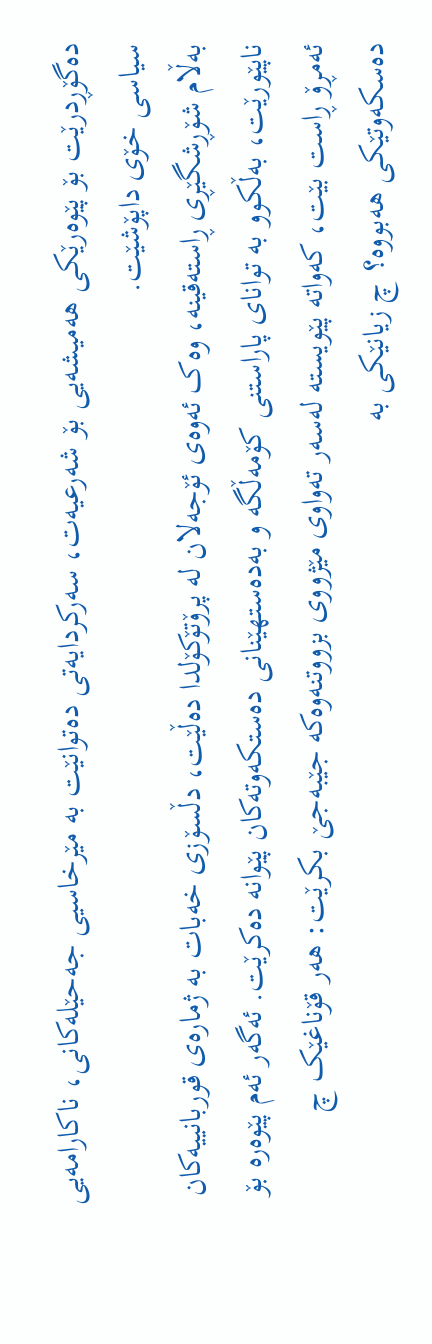دەگۆڕدرێت بۆ پێوەرێکی هەمیشەیی بۆ شەرعیەت، سەرکردایەتی دەتوانێت بە مێرخاسیی جەحێلەکانی، ناکارامەیی سیاسی خۆی داپۆشێت.
بەڵام شۆڕشگێڕی ڕاستەقینە، وەک ئەوەی ئۆجەلان لە پرۆتۆکۆلدا دەڵێت، دڵسۆزی خەبات بە ژمارەی قوربانییەکان ناپێورێت، بەڵکوو بە توانای پاراستنی کۆمەڵگە و بەدەستهێنانی دەستکەوتەکان پێوانە دەکرێت. ئەگەر ئەم پێوەرە بۆ ئەمڕۆ ڕاست بێت، کەواتە پێویستە لەسەر تەواوی مێژووی بزووتنەوەکە جێبەجێ بکرێت: هەر قۆناغێک چ دەسکەوتێکی هەبووە؟ چ زیانێکی بە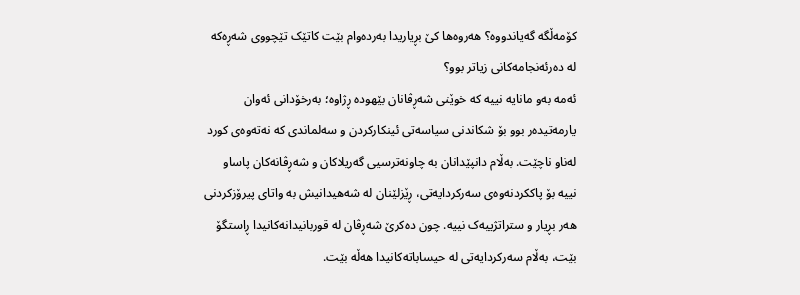کۆمەڵگە گەیاندووە؟ هەروەها کێ بڕیاریدا بەردەوام بێت کاتێک تێچووی شەڕەکە لە دەرئەنجامەکانی زیاتر بوو؟
ئەمە بەو مانایە نییە کە خوێنی شەڕڤانان بێهودە ڕژاوە؛ بەرخۆدانی ئەوان یارمەتیدەر بوو بۆ شکاندنی سیاسەتی ئینکارکردن و سەلماندی کە نەتەوەی کورد لەناو ناچێت. بەڵام دانپێدانان بە چاونەترسیی گەریلاکان و شەڕڤانەکان پاساو نییە بۆ پاککردنەوەی سەرکردایەتی، ڕێزلێنان لە شەهیدانیش بە واتای پیرۆزکردنی هەر بڕیار و ستراتژییەک نییە. چون دەکرێ شەڕڤان لە قوربانیدانەکانیدا ڕاستگۆ بێت، بەڵام سەرکردایەتی لە حیساباتەکانیدا هەڵە بێت.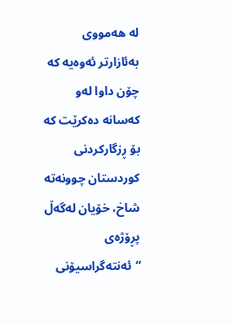لە هەمووی بەئازارتر ئەوەیە کە چۆن داوا لەو کەسانە دەکرێت کە بۆ ڕزگارکردنی کوردستان چوونەتە شاخ، خۆیان لەگەڵ پڕۆژەی “ئەنتەگراسیۆنی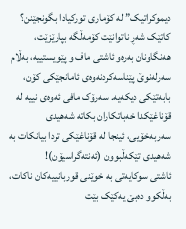دیموکراتیک” لە کۆماری تورکیادا بگونجێنن؟ کاتێک شەڕ ناتوانێت کۆمەڵگە بپارێزێت، هەنگاونان بەرەو ئاشتی ماف و پێویستییە، بەڵام سەرلەنوێ پێناسەکردنەوەی ئامانجێکی کۆن، بابەتێکی دیکەیە. سەرۆک مافی ئەوەی نییە لە قۆناغێکدا خەباتکاران بکاتە شەهیدی سەربەخۆیی، ئینجا لە قۆناغێکی تردا بیانکات بە شەهیدی تێکەڵبوون (ئەنتەگراسیۆن)!
ئاشتی سوکایەتی بە خوێنی قوربانییەکان ناکات، بەڵکوو دەبێ یەکێک بێت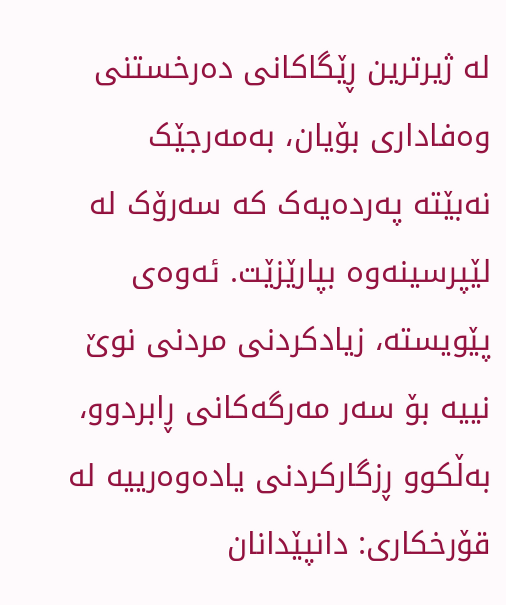لە ژیرترین ڕێگاکانی دەرخستنی وەفاداری بۆیان، بەمەرجێک نەبێتە پەردەیەک کە سەرۆک لە لێپرسینەوە بپارێزێت. ئەوەی پێویستە، زیادکردنی مردنی نوێ نییە بۆ سەر مەرگەکانی ڕابردوو، بەڵکوو ڕزگارکردنی یادەوەرییە لە قۆرخکاری: دانپێدانان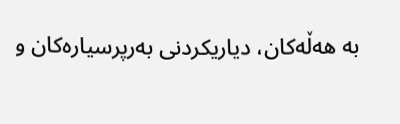بە هەڵەکان، دیاریکردنی بەرپرسیارەکان و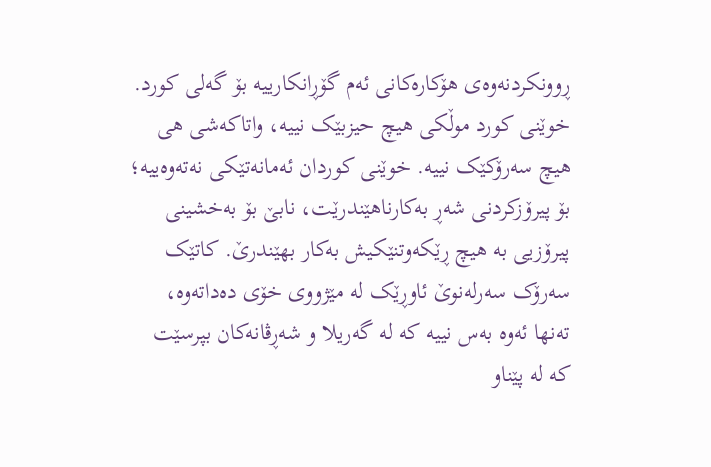ڕوونکردنەوەی هۆکارەکانی ئەم گۆڕانکارییە بۆ گەلی کورد.
خوێنی کورد موڵکی هیچ حیزبێک نییە، واتاکەشی هی هیچ سەرۆکێک نییە. خوێنی کوردان ئەمانەتێکی نەتەوەییە؛ بۆ پیرۆزکردنی شەڕ بەکارناهێندرێت، نابێ بۆ بەخشینی پیرۆزیی بە هیچ ڕێکەوتنێکیش بەکار بهێندرێ. کاتێک سەرۆک سەرلەنوێ ئاوڕێک لە مێژووی خۆی دەداتەوە، تەنها ئەوە بەس نییە کە لە گەریلا و شەڕڤانەکان بپرسێت کە لە پێناو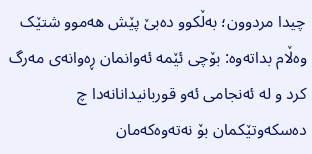چیدا مردوون؛ بەڵکوو دەبێ پێش هەموو شتێک وەڵام بداتەوە: بۆچی ئێمە ئەوانمان ڕەوانەی مەرگ کرد و لە ئەنجامی ئەو قوربانیدانانەدا چ دەسکەوتێکمان بۆ نەتەوەکەمان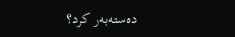دەستەبەر کرد؟